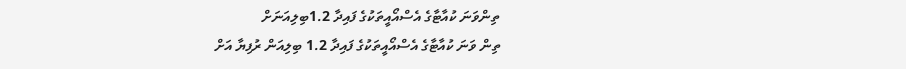ތިންވަނަ ކުއާޓާގެ އެސްއޯއީތަކުގެ ފައިދާ 1.2ބިލިއަނަށް
ތިން ވަނަ ކުއާޓާގެ އެސްއޯއީތަކުގެ ފައިދާ 1.2 ބިލިއަން ރުފިޔާ އަށް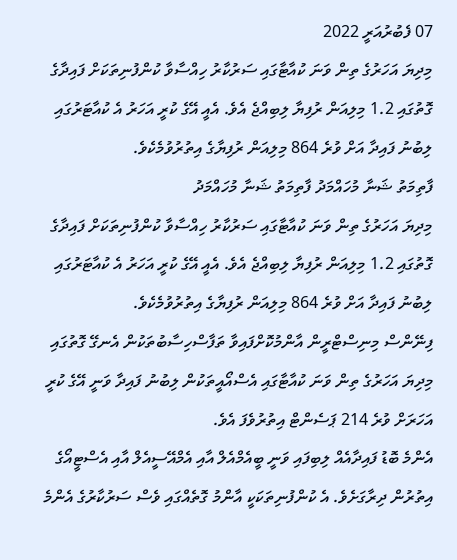07 ފެބުރުއަރީ 2022
މިދިޔަ އަހަރުގެ ތިން ވަނަ ކުއާޓާގައި ސަރުކާރު ހިއްސާވާ ކުންފުނިތަކަށް ފައިދާގެ ގޮތުގައި 1.2 މިލިއަން ރުފިޔާ ލިބިއްޖެ އެވެ. އެއީ އޭގެ ކުރީ އަހަރު އެ ކުއާޓަރުގައި ލިބުނު ފައިދާ އަށް ވުރެ 864 މިލިއަން ރުފިޔާގެ އިތުރުވުމެކެވެ.
ފާތިމަތު ޝަނާ މުހައްމަދު ފާތިމަތު ޝަނާ މުހައްމަދު
މިދިޔަ އަހަރުގެ ތިން ވަނަ ކުއާޓާގައި ސަރުކާރު ހިއްސާވާ ކުންފުނިތަކަށް ފައިދާގެ ގޮތުގައި 1.2 މިލިއަން ރުފިޔާ ލިބިއްޖެ އެވެ. އެއީ އޭގެ ކުރީ އަހަރު އެ ކުއާޓަރުގައި ލިބުނު ފައިދާ އަށް ވުރެ 864 މިލިއަން ރުފިޔާގެ އިތުރުވުމެކެވެ.
ފިނޭންސް މިނިސްޓްރީން އާންމުކޮށްފައިވާ ތަފާސްހިސާބުތަކުން އެނގޭ ގޮތުގައި މިދިޔަ އަހަރުގެ ތިން ވަނަ ކުއާޓާގައި އެސްއޯއީތަކުން ލިބުނު ފައިދާ ވަނީ އޭގެ ކުރީ އަހަރަށް ވުރެ 214 ޕަސެންޓް އިތުރުވެފަ އެވެ.
އެންމެ ބޮޑު ފައިދާއެއް ލިބިފައި ވަނީ ބީއެމްއެލް އާއި އެމްއޭސީއެލް އާއި އެސްޓީއޯގެ އިތުރުން ދިރާގަށެވެ. އެ ކުންފުނިތަކަކީ އާންމު ގޮތެއްގައި ވެސް ސަރުކާރުގެ އެންމެ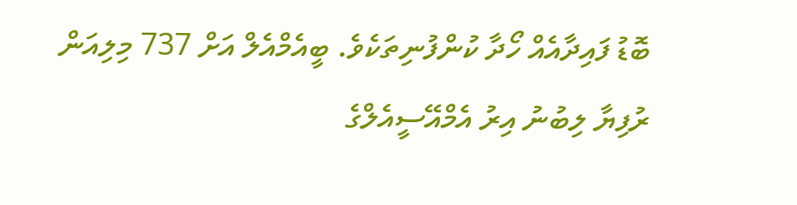ބޮޑު ފައިދާއެއް ހޯދާ ކުންފުނިތަކެވެ. ބީއެމްއެލް އަށް 737 މިލިއަން ރުފިޔާ ލިބުނު އިރު އެމްއޭސީއެލްގެ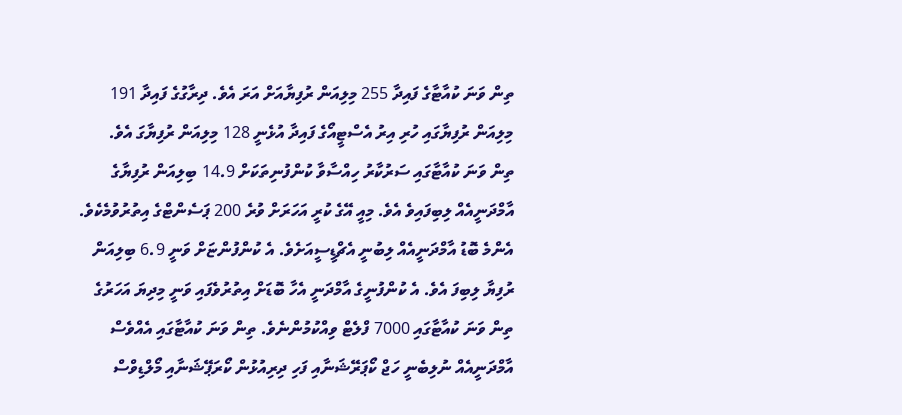ތިން ވަނަ ކުއާޓާގެ ފައިދާ 255 މިލިއަން ރުފިޔާއަށް އަރަ އެވެ. ދިރާގުގެ ފައިދާ 191 މިލިއަން ރުފިޔާގައި ހުރި އިރު އެސްޓީއޯގެ ފައިދާ އުޅެނީ 128 މިލިއަން ރުފިޔާގަ އެވެ.
ތިން ވަނަ ކުއާޓާގައި ސަރުކާރު ހިއްސާވާ ކުންފުނިތަކަށް 14.9 ބިލިއަން ރުފިޔާގެ އާމްދަނީއެއް ލިބިފައިވެ އެވެ. މިއީ އޭގެ ކުރީ އަހަރަށް ވުރެ 200 ޕަސެންޓްގެ އިތުރުވުމެކެވެ. އެންމެ ބޮޑު އާމްދަނީއެއް ލިބުނީ އެޗްޑީސީއަށެވެ. އެ ކުންފުންޏަށް ވަނީ 6.9 ބިލިއަން ރުފިޔާ ލިބިފަ އެވެ. އެ ކުންފުނީގެ އާމްދަނީ އެހާ ބޮޑަށް އިތުރުވެފައި ވަނީ މިދިޔަ އަހަރުގެ ތިން ވަނަ ކުއާޓާގައި 7000 ފްލެޓް ވިއްކުމުންނެވެ. ތިން ވަނަ ކުއާޓާގައި އެއްވެސް އާމްދަނީއެއް ނުލިބެނީ ހަޖް ކޯޕަރޭޝަނާއި ފަހި ދިރިއުޅުން ކޯރަޕޭޝަނާއި މޯލްޑިވްސް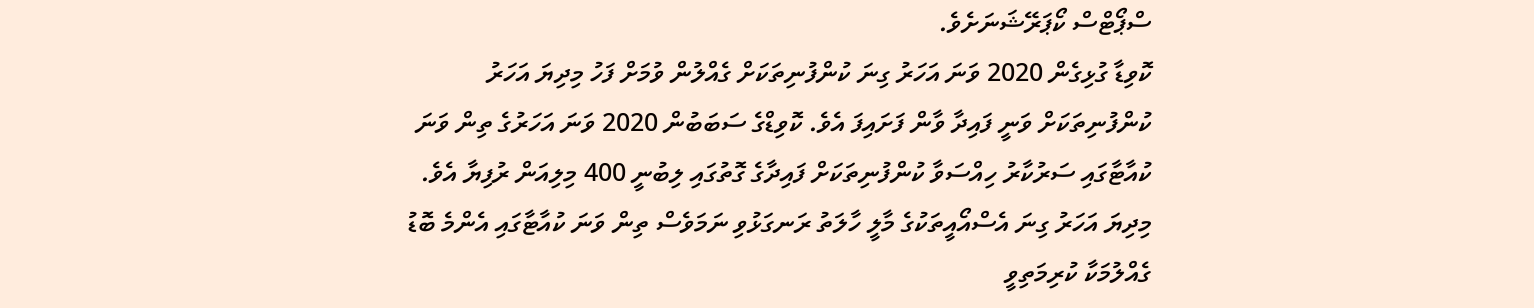ސްޕޯޓްސް ކޯޕަރޭޝަނަށެވެ.
ކޮވިޑާ ގުޅިގެން 2020 ވަނަ އަހަރު ގިނަ ކުންފުނިތަކަށް ގެއްލުން ވުމަށް ފަހު މިދިޔަ އަހަރު ކުންފުނިތަކަށް ވަނީ ފައިދާ ވާން ފަށައިފަ އެވެ. ކޮވިޑްގެ ސަބަބުން 2020 ވަނަ އަހަރުގެ ތިން ވަނަ ކުއާޓާގައި ސަރުކާރު ހިއްސަވާ ކުންފުނިތަކަށް ފައިދާގެ ގޮތުގައި ލިބުނީ 400 މިލިއަން ރުފިޔާ އެވެ.
މިދިޔަ އަހަރު ގިނަ އެސްއޯއީތަކުގެ މާލީ ހާލަތު ރަނގަޅުވި ނަމަވެސް ތިން ވަނަ ކުއާޓާގައި އެންމެ ބޮޑު ގެއްލުމަކާ ކުރިމަތިވީ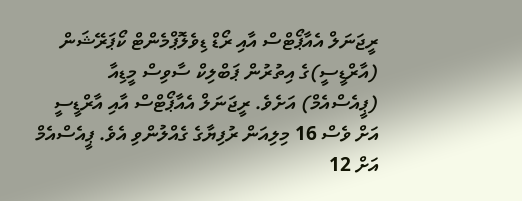ރީޖަނަލް އެއާޕޯޓްސް އާއި ރޯޑް ޑިވެލޮޕްމެންޓް ކޯޕަރޭޝަން (އާރްޑީސީ)ގެ އިތުރުން ޕަބްލިކް ސާވިސް މީޑިއާ (ޕީއެސްއެމް) އަށެވެ. ރީޖަނަލް އެއާޕޯޓްސް އާއި އާރްޑީސީ އަށް ވެސް 16 މިލިއަން ރުފިޔާގެ ގެއްލުންވި އެވެ. ޕީއެސްއެމް އަށް 12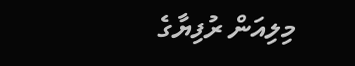މިލިއަން ރުފިޔާގެ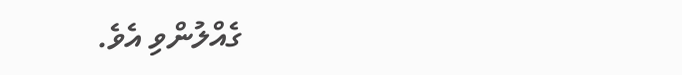ގެއްލުންވި އެވެ.